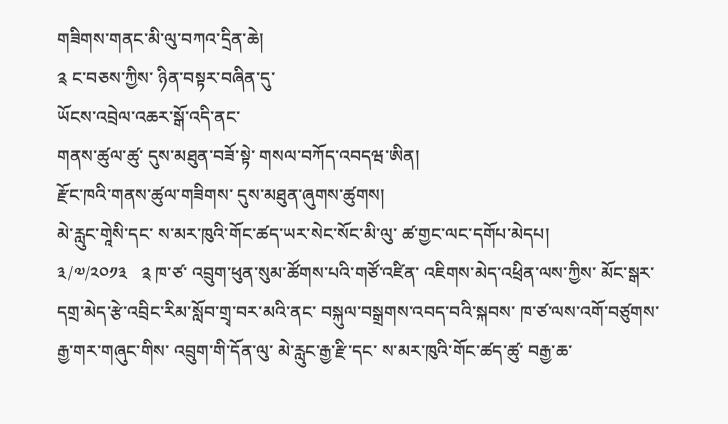གཟིགས་གནང་མི་ལུ་བཀའ་དྲིན་ཆེ།
༉ ང་བཅས་ཀྱིས་ ཉིན་བསྟར་བཞིན་དུ་
ཡོངས་འབྲེལ་འཆར་སྒོ་འདི་ནང་
གནས་ཚུལ་ཚུ་ དུས་མཐུན་བཟོ་སྟེ་ གསལ་བཀོད་འབདཝ་ཨིན།
རྫོང་ཁའི་གནས་ཚུལ་གཟིགས་ དུས་མཐུན་ཞུགས་ཚུགས།
མེ་རླུང་གཱེསི་དང་ ས་མར་ཁུའི་གོང་ཚད་ཡར་སེང་སོང་མི་ལུ་ ཚ་གྱང་ལང་དགོཔ་མེདཔ།
༣/༧/༢༠༡༣   ༉ ཁ་ཙ་ འབྲུག་ཕུན་སུམ་ཚོགས་པའི་གཙོ་འཛིན་ འཇིགས་མེད་འཕྲིན་ལས་ཀྱིས་ མོང་སྒར་དགྲ་མེད་རྩེ་འབྲིང་རིམ་སློབ་གྲྭ་བར་མའི་ནང་ བསྐུལ་བསྒྲགས་འབད་བའི་སྐབས་ ཁ་ཙ་ལས་འགོ་བཙུགས་ རྒྱ་གར་གཞུང་གིས་ འབྲུག་གི་དོན་ལུ་ མེ་རླུང་རྒྱ་རྫི་དང་ ས་མར་ཁུའི་གོང་ཚད་ཚུ་ བརྒྱ་ཆ་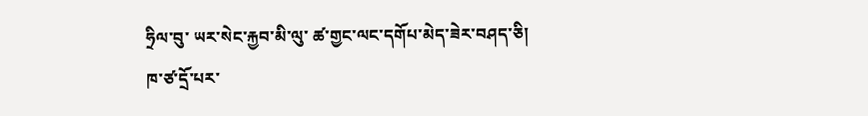ཧྲིལ་བུ་ ཡར་སེང་རྐྱབ་མི་ལུ་ ཚ་གྱང་ལང་དགོཔ་མེད་ཟེར་བཤད་ཅི།
ཁ་ཙ་དྲོ་པར་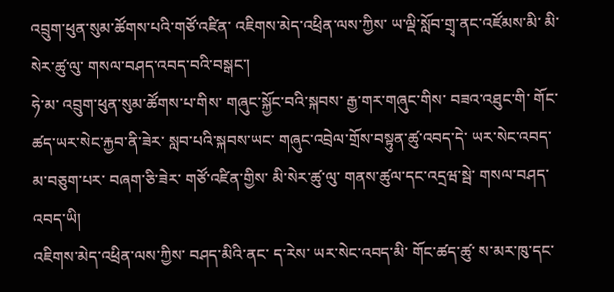འབྲུག་ཕུན་སུམ་ཚོགས་པའི་གཙོ་འཛིན་ འཇིགས་མེད་འཕྲིན་ལས་ཀྱིས་ ཡ་ལྡི་སློབ་གྲྭ་ནང་འཛོམས་མི་ མི་སེར་ཚུ་ལུ་ གསལ་བཤད་འབད་བའི་བསྒང་།
ཧེ་མ་ འབྲུག་ཕུན་སུམ་ཚོགས་པ་གིས་ གཞུང་སྐྱོང་བའི་སྐབས་ རྒྱ་གར་གཞུང་གིས་ བཟའ་འཐུང་གི་ གོང་ཚད་ཡར་སེང་རྐྱབ་ནི་ཟེར་ སླབ་པའི་སྐབས་ཡང་ གཞུང་འབྲེལ་གྲོས་བསྟུན་ཚུ་འབད་དེ་ ཡར་སེང་འབད་མ་བཅུག་པར་ བཞག་ཅི་ཟེར་ གཙོ་འཛིན་གྱིས་ མི་སེར་ཚུ་ལུ་ གནས་ཚུལ་དང་འདྲཝ་སྦེ་ གསལ་བཤད་འབད་ཡི།
འཇིགས་མེད་འཕྲིན་ལས་ཀྱིས་ བཤད་མིའི་ནང་ ད་རེས་ ཡར་སེང་འབད་མི་ གོང་ཚད་ཚུ་ ས་མར་ཁུ་དང་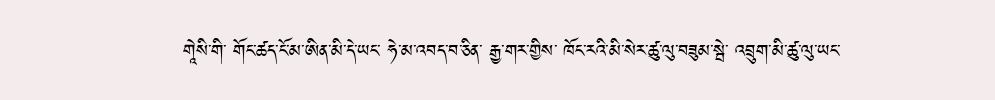གཱེསི་གི་ གོང་ཚད་ངོ་མ་ཨིན་མི་དེ་ཡང་ ཧེ་མ་འབད་བ་ཅིན་ རྒྱ་གར་གྱིས་ ཁོང་རའི་མི་སེར་ཚུ་ལུ་བཟུམ་སྦེ་ འབྲུག་མི་ཚུ་ལུ་ཡང་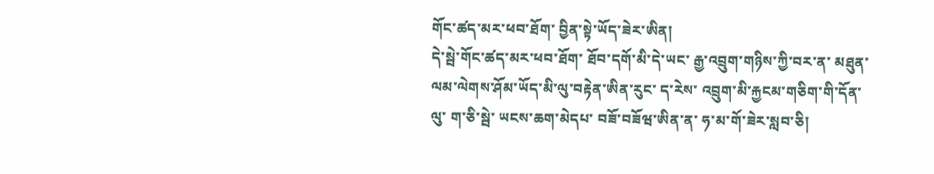གོང་ཚད་མར་ཕབ་ཐོག་ བྱིན་སྟེ་ཡོད་ཟེར་ཨིན།
དེ་སྦེ་གོང་ཚད་མར་ཕབ་ཐོག་ ཐོབ་དགོ་མི་དེ་ཡང་ རྒྱ་འབྲུག་གཉིས་ཀྱི་བར་ན་ མཐུན་ལམ་ལེགས་ཤོམ་ཡོད་མི་ལུ་བརྟེན་ཨིན་རུང་ ད་རེས་ འབྲུག་མི་རྐྱངམ་གཅིག་གི་དོན་ལུ་ ག་ཅི་སྦེ་ ཡངས་ཆག་མེདཔ་ བཟོ་བཟོཝ་ཨིན་ན་ ཧ་མ་གོ་ཟེར་སླབ་ཅི།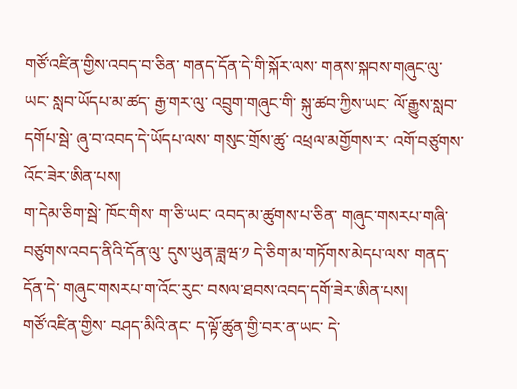གཙོ་འཛིན་གྱིས་འབད་བ་ཅིན་ གནད་དོན་དེ་གི་སྐོར་ལས་ གནས་སྐབས་གཞུང་ལུ་ཡང་ སླབ་ཡོདཔ་མ་ཚད་ རྒྱ་གར་ལུ་ འབྲུག་གཞུང་གི་ སྐུ་ཚབ་ཀྱིས་ཡང་ ལོ་རྒྱུས་སླབ་དགོཔ་སྦེ་ ཞུ་བ་འབད་དེ་ཡོདཔ་ལས་ གསུང་གྲོས་ཚུ་ འཕྲལ་མགྱོགས་ར་ འགོ་བཙུགས་འོང་ཟེར་ཨིན་པས།
ག་དེམ་ཅིག་སྦེ་ ཁོང་གིས་ ག་ཅི་ཡང་ འབད་མ་ཚུགས་པ་ཅིན་ གཞུང་གསརཔ་གཞི་བཙུགས་འབད་ནིའི་དོན་ལུ་ དུས་ཡུན་ཟླཝ་༡ དེ་ཅིག་མ་གཏོགས་མེདཔ་ལས་ གནད་དོན་དེ་ གཞུང་གསརཔ་ག་འོང་རུང་ བསལ་ཐབས་འབད་དགོ་ཟེར་ཨིན་པས།
གཙོ་འཛིན་གྱིས་ བཤད་མིའི་ནང་ ད་ལྟོ་ཚུན་གྱི་བར་ན་ཡང་ དེ་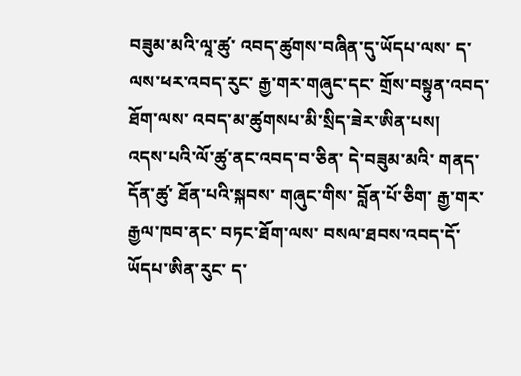བཟུམ་མའི་ལཱ་ཚུ་ འབད་ཚུགས་བཞིན་དུ་ཡོདཔ་ལས་ ད་ལས་ཕར་འབད་རུང་ རྒྱ་གར་གཞུང་དང་ གྲོས་བསྟུན་འབད་ཐོག་ལས་ འབད་མ་ཚུགསཔ་མི་སྲིད་ཟེར་ཨིན་པས།
འདས་པའི་ལོ་ཚུ་ནང་འབད་བ་ཅིན་ དེ་བཟུམ་མའི་ གནད་དོན་ཚུ་ ཐོན་པའི་སྐབས་ གཞུང་གིས་ བློན་པོ་ཅིག་ རྒྱ་གར་རྒྱལ་ཁབ་ནང་ བཏང་ཐོག་ལས་ བསལ་ཐབས་འབད་དོ་ཡོདཔ་ཨིན་རུང་ ད་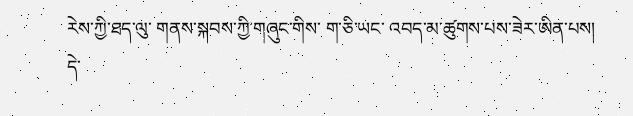རེས་ཀྱི་ཐད་ལུ་ གནས་སྐབས་ཀྱི་གཞུང་གིས་ ག་ཅི་ཡང་ འབད་མ་ཚུགས་པས་ཟེར་ཨིན་པས།
དེ་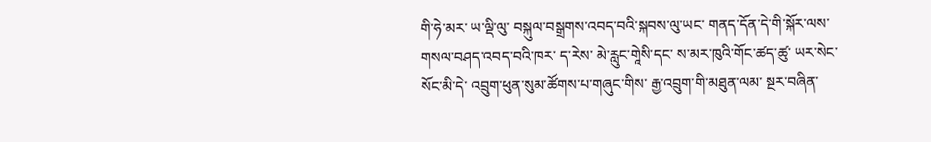གི་ཧེ་མར་ ཡ་ལྡི་ལུ་ བསྐུལ་བསྒྲགས་འབད་བའི་སྐབས་ལུ་ཡང་ གནད་དོན་དེ་གི་སྐོར་ལས་ གསལ་བཤད་འབད་བའི་ཁར་ ད་རེས་ མེ་རླུང་གཱེསི་དང་ ས་མར་ཁུའི་གོང་ཚད་ཚུ་ ཡར་སེང་སོང་མི་དེ་ འབྲུག་ཕུན་སུམ་ཚོགས་པ་གཞུང་གིས་ རྒྱ་འབྲུག་གི་མཐུན་ལམ་ སྔར་བཞིན་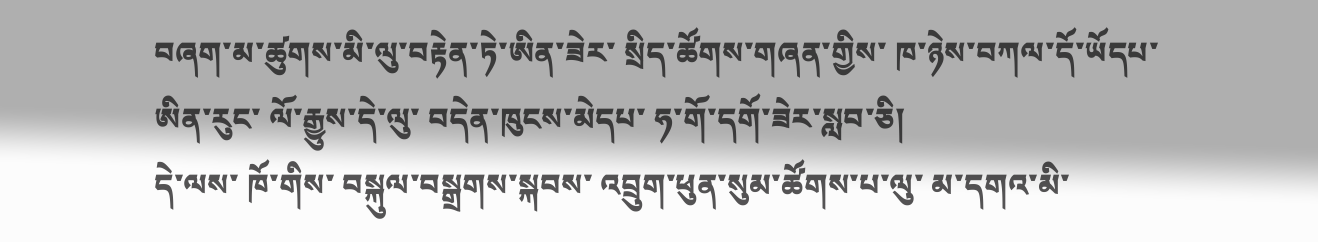བཞག་མ་ཚུགས་མི་ལུ་བརྟེན་ཏེ་ཨིན་ཟེར་ སྲིད་ཚོགས་གཞན་གྱིས་ ཁ་ཉེས་བཀལ་དོ་ཡོདཔ་ཨིན་རུང་ ལོ་རྒྱུས་དེ་ལུ་ བདེན་ཁུངས་མེདཔ་ ཧ་གོ་དགོ་ཟེར་སླབ་ཅི།
དེ་ལས་ ཁོ་གིས་ བསྐུལ་བསྒྲགས་སྐབས་ འབྲུག་ཕུན་སུམ་ཚོགས་པ་ལུ་ མ་དགའ་མི་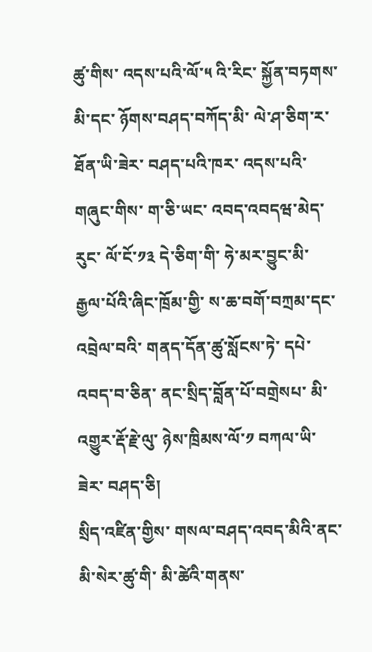ཚུ་གིས་ འདས་པའི་ལོ་༥ འི་རིང་ སྐྱོན་བཏགས་མི་དང་ ཉོགས་བཤད་བཀོད་མི་ ལེ་ཤ་ཅིག་ར་ ཐོན་ཡི་ཟེར་ བཤད་པའི་ཁར་ འདས་པའི་གཞུང་གིས་ ག་ཅི་ཡང་ འབད་འབདཝ་མེད་རུང་ ལོ་ངོ་༡༣ དེ་ཅིག་གི་ ཧེ་མར་བྱུང་མི་ རྒྱལ་པོའི་ཞིང་ཁྲོམ་གྱི་ ས་ཆ་བགོ་བཀྲམ་དང་འབྲེལ་བའི་ གནད་དོན་ཚུ་སློངས་ཏེ་ དཔེ་འབད་བ་ཅིན་ ནང་སྲིད་བློན་པོ་བགྲེསཔ་ མི་འགྱུར་རྡོ་རྗེ་ལུ་ ཉེས་ཁྲིམས་ལོ་༡ བཀལ་ཡི་ཟེར་ བཤད་ཅི།
སྲིད་འཛིན་གྱིས་ གསལ་བཤད་འབད་མིའི་ནང་ མི་སེར་ཚུ་གི་ མི་ཚེའི་གནས་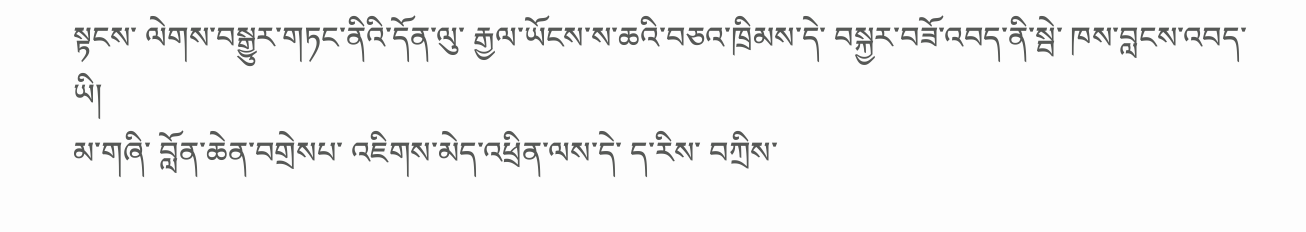སྟངས་ ལེགས་བསྒྱུར་གཏང་ནིའི་དོན་ལུ་ རྒྱལ་ཡོངས་ས་ཆའི་བཅའ་ཁྲིམས་དེ་ བསྐྱར་བཟོ་འབད་ནི་སྦེ་ ཁས་བླངས་འབད་ཡི།
མ་གཞི་ བློན་ཆེན་བགྲེསཔ་ འཇིགས་མེད་འཕྲིན་ལས་དེ་ ད་རིས་ བཀྲིས་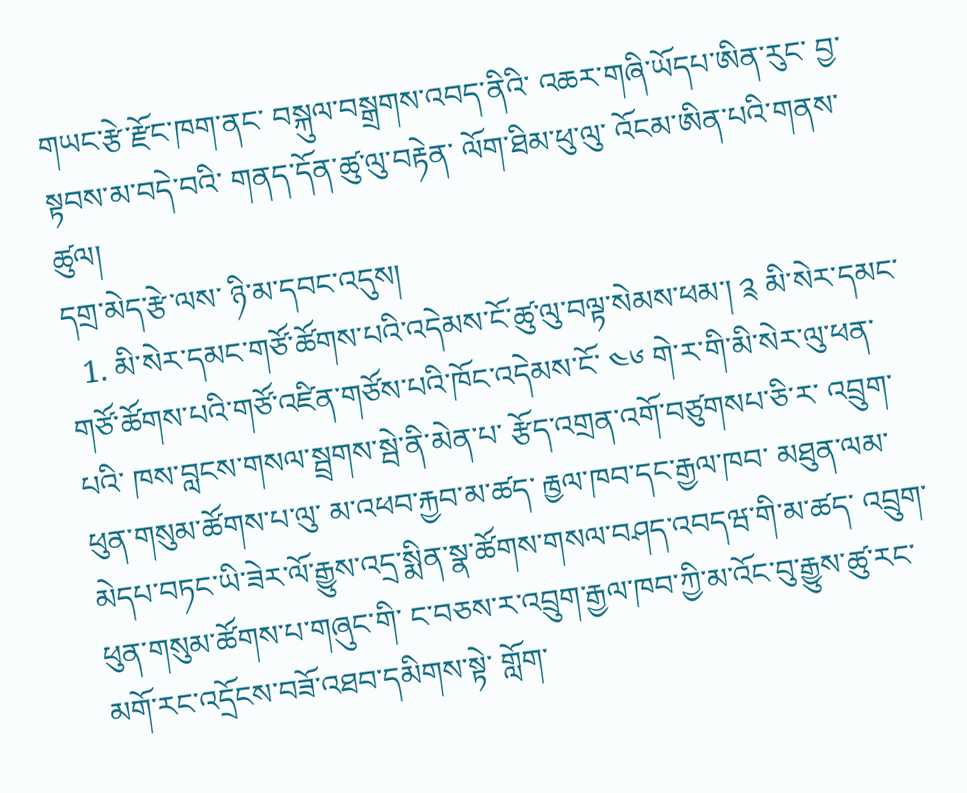གཡང་རྩེ་རྫོང་ཁག་ནང་ བསྐུལ་བསྒྲགས་འབད་ནིའི་ འཆར་གཞི་ཡོདཔ་ཨིན་རུང་ བྱ་སྟབས་མ་བདེ་བའི་ གནད་དོན་ཚུ་ལུ་བརྟེན་ ལོག་ཐིམ་ཕུ་ལུ་ འོངམ་ཨིན་པའི་གནས་ཚུལ།
དགྲ་མེད་རྩེ་ལས་ ཉི་མ་དབང་འདུས།
  1. མི་སེར་དམང་གཙོ་ཚོགས་པའི་འདེམས་ངོ་ཚུ་ལུ་བལྟ་སེམས་ཕམ་། ༉ མི་སེར་དམང་གཙོ་ཚོགས་པའི་གཙོ་འཛིན་གཙོས་པའི་ཁོང་འདེམས་ངོ་ ༤༦ གེ་ར་གི་མི་སེར་ལུ་ཕན་པའི་ ཁས་བླངས་གསལ་སྦྲགས་སྦེ་ནི་མེན་པ་ རྩོད་འགྲན་འགོ་བཙུགསཔ་ཅི་ར་ འབྲུག་ཕུན་གསུམ་ཚོགས་པ་ལུ་ མ་འཕབ་རྐྱབ་མ་ཚད་ རྑྱལ་ཁབ་དང་རྒྱལ་ཁབ་ མཐུན་ལམ་མེདཔ་བཏང་ཡི་ཟེར་ལོ་རྒྱུས་འདྲ་སྨིན་སྣ་ཚོགས་གསལ་བཤད་འབདཝ་གི་མ་ཚད་ འབྲུག་ཕུན་གསུམ་ཚོགས་པ་གཞུང་གི་ ང་བཅས་ར་འབྲུག་རྒྱལ་ཁབ་ཀྱི་མ་འོང་བུ་རྒྱུས་ཚུ་རང་མགོ་རང་འདྲོངས་བཟོ་འཐབ་དམིགས་སྟེ་ གློག་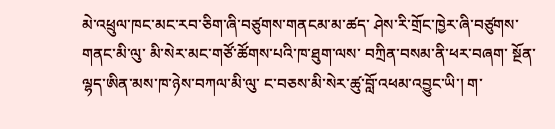མེ་འཕྲུལ་ཁང་མང་རབ་ཅིག་ཞི་བཙུགས་གནངམ་མ་ཚད་ ཤེས་རི་གྲོང་ཁྱེར་ཞི་བཙུགས་གནང་མི་ལུ་ མི་སེར་མང་གཙོ་ཚོགས་པའི་ཁ་ཐུག་ལས་ བཀྲིན་བསམ་ནི་ཕར་བཞག་ སྔོན་ལྷད་ཨིན་མས་ཁ་ཉེས་བཀལ་མི་ལུ་ ང་བཅས་མི་སེར་ཚུ་བློ་འཕམ་འབྱུང་ཡི་། ག་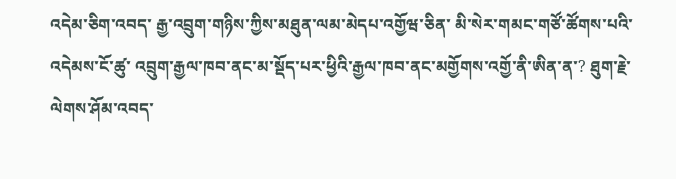འདེམ་ཅིག་འབད་ རྒྱ་འབྲུག་གཉིས་ཀྱིས་མཐུན་ལམ་མེདཔ་འགྱོཝ་ཅིན་ མི་སེར་གམང་གཙོ་ཚོགས་པའི་འདེམས་ངོ་ཚུ་ འབྲུག་རྒྱལ་ཁབ་ནང་མ་སྡོད་པར་ཕྱིའི་རྒྱལ་ཁབ་ནང་མགྱོགས་འགྱོ་ནི་ཨིན་ན་? ཐུག་རྗེ་ལེགས་ཤོམ་འབད་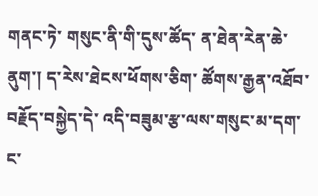གནང་ཏེ་ གསུང་ནི་གི་དུས་ཚོད་ ན་ཐེན་རེན་ཆེ་ནུག་། ད་རེས་ཐེངས་ཕོགས་ཅིག་ ཚོགས་རྒྱན་འཐོབ་བརྗོད་བསྐྱེད་དེ་ འདི་བཟུམ་རྩ་ལས་གསུང་མ་དག་ ང་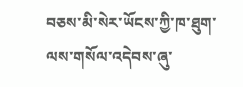བཅས་མི་སེར་ཡོངས་ཀྱི་ཁ་ཐུག་ལས་གསོལ་འདེབས་ཞུ་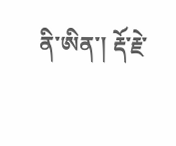ནི་ཨིན་། རྡོ་རྗེ་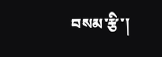བསམ་རྩི་།